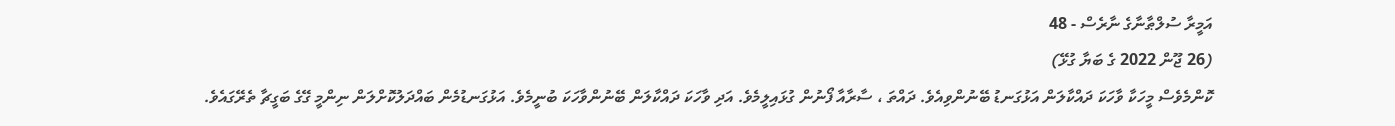އަމީރާ ސުލްޠާނާގެ ނާރެސް - 48
(26 ޖޫން 2022 ގެ ބަޔާ ގުޅޭ)
ކޮންމެވެސް މީހަކާ ވާހަކަ ދައްކާލަން އަޅުގަނޑު ބޭނުންވިއެވެ. ދައްތަ ، ސާރާއާ ފޯނުން ގުޅައިލީމެވެ. އަދި ވާހަކަ ދައްކާލަން ބޭނުންވާހަކަ ބުނީމެވެ. އަޅުގަނޑުމެން ބައްދަލުކޮށްލަން ނިންމީ ގޭގެ ބަގީޗާ ތެރޭގައެވެ.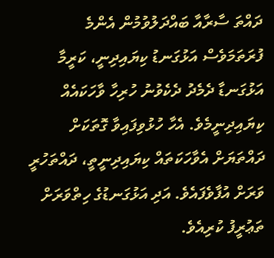ދައްތަ ސާރާއާ ބައްދަލުވުމުން އެންމެ ފުރަތަމަވެސް އަޅުގަނޑު ކިޔައިދިނީ، ކަރީމާ އަޅުގަނޑާ ދެމެދު ދެކެވުނު ހުރިހާ ވާހަކައެއް ކިޔައިދިނީމެވެ. އެހާ ހުޅުވިފައިވާ ގޮތަކަށް ދައްތަޔަށް އެވާހަކަތައް ކިޔައިދިނީތީ، ދައްތަހުރީ ވަރަށް އުފާވެފައެވެ. އަދި އަޅުގަނޑުގެ ހިތްވަރަށް ތަޢުރީފު ކުރިއެވެ.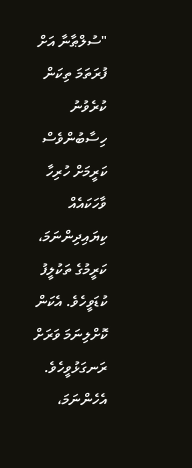"ސުލްޠާނާ އަށް ފުރަތަމަ ތިކަން ކުރެވުނު ހިސާބުންވެސް ކަރީމަށް ހުރިހާ ވާހަކައެއް ކިޔައިދިންނަމަ، ކަރީމުގެ ތަކުލީފު ކުޑަވީހެވެ. އެކަން ކޮށްލިނަމަ ވަރަށް ރަނގަޅުވީހެވެ. އެހެންނަމަ،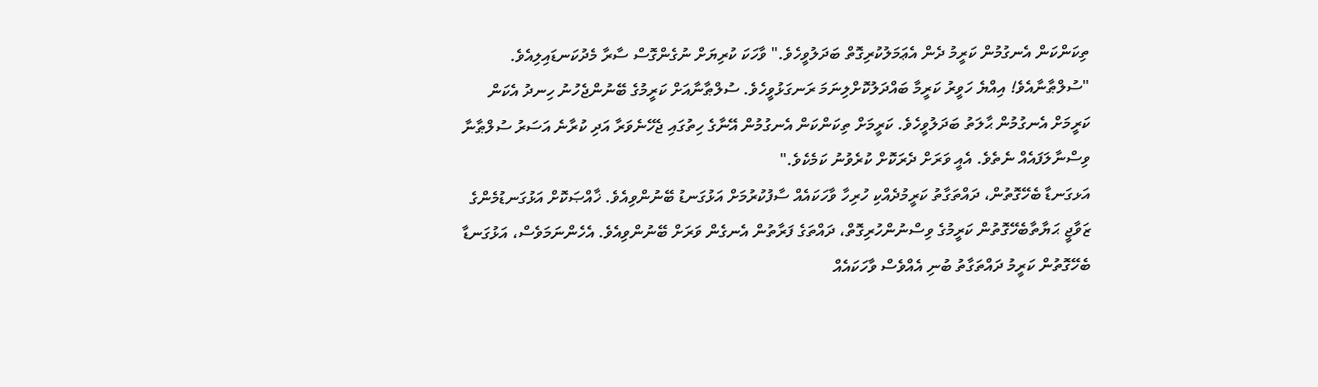ތިކަންކަން އެނގުމުން ކަރީމު ދެން އެޢަމަލުކުރިގޮތް ބަދަލުވީހެވެ." ވާހަކަ ކުރިޔަށް ނުގެންގޮސް ސާރާ މެދުކަނޑައިލިއެވެ.
"ސުލްޠާނާއެވެ! އިއްޔެ ހަވީރު ކަރީމާ ބައްދަލުކޮށްލިނަމަ ރަނގަޅުވީހެވެ. ސުލްޠާނާއަށް ކަރީމުގެ ބޭނުންޖެހުނު ހިނދު އެކަން ކަރީމަށް އެނގުމުން ޙާލަތު ބަދަލުވީހެވެ. ކަރީމަށް ތިކަންކަން އެނގުމުން އޭނާގެ ހިތުގައި ޖެހޭނެވަރާ އަދި ކުރާނެ އަސަރު ސުލްޠާނާ ވިސްނާލަފައެއް ނެތެވެ. އެއީ ވަރަށް ދެރަކޮށް ކުރެވުނު ކަމެކެވެ."
އަޅގަނޑާ ބެހޭގޮތުން، ދައްތަގާތު ކަރީމުދެއްކި ހުރިހާ ވާހަކައެއް ސާފުކުރުމަށް އަޅުގަނޑު ބޭނުންވިއެވެ. ޚާއްޞަކޮށް އަޅުގަނޑުމެންގެ ޒަވާޖީ ޙަޔާތާބެހޭގޮތުން ކަރީމުގެ ވިސްނުންހުރިގޮތް، ދައްތަގެ ފަރާތުން އެނގެން ވަރަށް ބޭނުންވިއެވެ. އެހެންނަމަވެސް، އަޅުގަނޑާ ބެހޭގޮތުން ކަރީމު ދައްތަގާތު ބުނި އެއްވެސް ވާހަކައެއް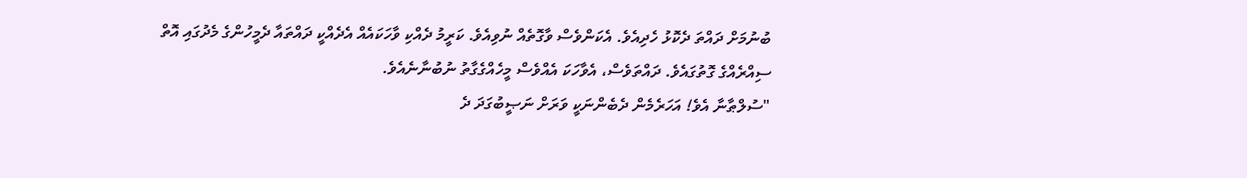ބުނުމަށް ދައްތަ ދެކޮޅު ހެދިއެވެ. އެކަންވެސް ވާގޮތެއް ނުވިއެވެ. ކަރީމު ދެއްކި ވާހަކައެއް އެދެއްކީ ދައްތައާ ދެމީހުންގެ މެދުގައި އޮތް ސިއްރެއްގެ ގޮތުގައެވެ. ދައްތަވެސް، އެވާހަކަ އެއްވެސް މީހެއްގެގާތު ނުބުނާނެއެވެ.
"ސުލްޠާނާ އެވެ! އަހަރެމެން ދެބެންނަކީ ވަރަށް ނަޞީބުގަދަ ދެ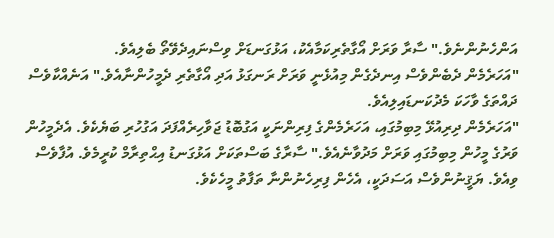އަންހެނުންނެވެ." ސާރާ ވަރަށް އޯގާތެރިކަމާއެކު، އަޅުގަނޑަށް ވިސްނައިދެވޭތޯ ބެލިއެވެ.
"އަހަރެމެން ދެބެންވެސް އިނދެގެން މިއުޅެނީ ވަރަށް ރަނގަޅު އަދި އޯގާތެރި ދެމީހުންނާއެވެ." އަނެއްކާވެސް ދައްތަގެ ވާހަކަ މެދުކަނޑައިލިއެވެ.
"އަހަރެމެން ދިރިއުޅޭ މިބިމުގައި، އަހަރެމެންގެ ފިރިންނަކީ އަގުބޮޑު ޖަވާހިރެއްފަދަ އަގުހުރި ބަޔެކެވެ. އެދެމީހުން ވަރުގެ މީހުން މިބިމުގައި ވަރަށް މަދުވާނެއެވެ." ސާރާގެ ބަސްތަކަށް އަޅުގަނޑު އިޙްތިރާމް ކުރީމެވެ. އުފާވެސް ވިއެވެ. ޔަޤީނުންވެސް އަސަދަކީ، އެހެން ފިރިހެނުންނާ ތަފާތު މީހެކެވެ.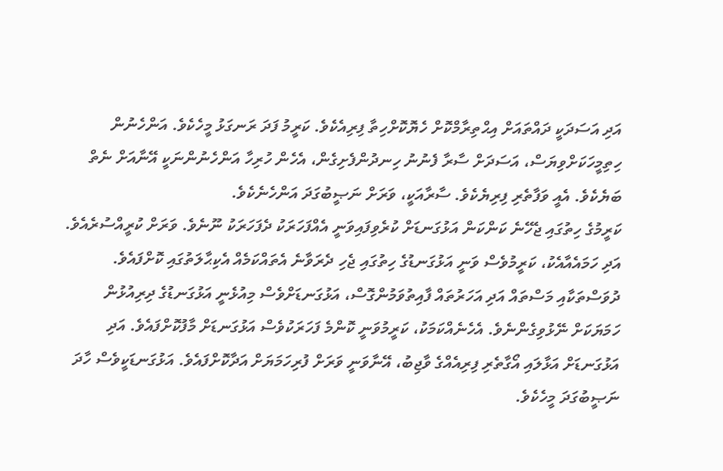އަދި އަސަދަކީ ދައްތައަށް އިޙްތިރާމްކޮށް ހެޔޮކޮށްހިތާ ފިރިއެކެވެ. ކަރީމު ފަދަ ރަނގަޅު މީހެކެވެ. އަންހެނުން ހިތިމީހަކަށްވިޔަސް، އަސަދަށް ސާރާ ފެނުނު ހިނދުންފެށިގެން، އެހެން ހުރިހާ އަންހެނުންނަކީ އޭނާއަށް ނެތް ބަޔެކެވެ. އެއީ ވަފާތެރި ފިރިޔެކެވެ. ސާރާއަކީ، ވަރަށް ނަޞީބުގަދަ އަންހެނެކެވެ.
ކަރީމުގެ ހިތުގައި ޖެހޭނެ ކަންކަން އަޅުގަނޑަށް ކުރެވިފައިވަނީ އެއްފަހަރަކު ދެފަހަރަކު ނޫނެވެ. ވަރަށް ކުރީއްސުރެއެވެ. އަދި ހަމައެއާއެކު، ކަރީމުވެސް ވަނީ އަޅުގަނޑުގެ ހިތުގައި ޖެހި ދެރަވާނެ އެތައްކަމެއް އެކިޙާލަތުގައި ކޮށްފައެވެ. ދުވަސްތަކާއި މަސްތައް އަދި އަހަރުތައް ފާއިތުވަމުންގޮސް، އަޅުގަނޑަށްވެސް މިއުޅެނީ އަޅުގަނޑުގެ ދިރިއުޅުން ހަމަޔަކަށް ނޭޅުވިގެންނެވެ. އެހެނެއްކަމަކު، ކަރީމުވަނީ ކޮންމެ ފަހަރަކުވެސް އަޅުގަނޑަށް މާފުކޮށްފައެވެ. އަދި އަޅުގަނޑަށް އަޅާލައި އޯގާތެރި ފިރިއެއްގެ ވާޖިބު، އޭނާވަނީ ވަރަށް ފުރިހަމަޔަށް އަދާކޮށްފައެވެ. އަޅުގަނޑަކީވެސް ހާދަ ނަޞީބުގަދަ މީހެކެވެ.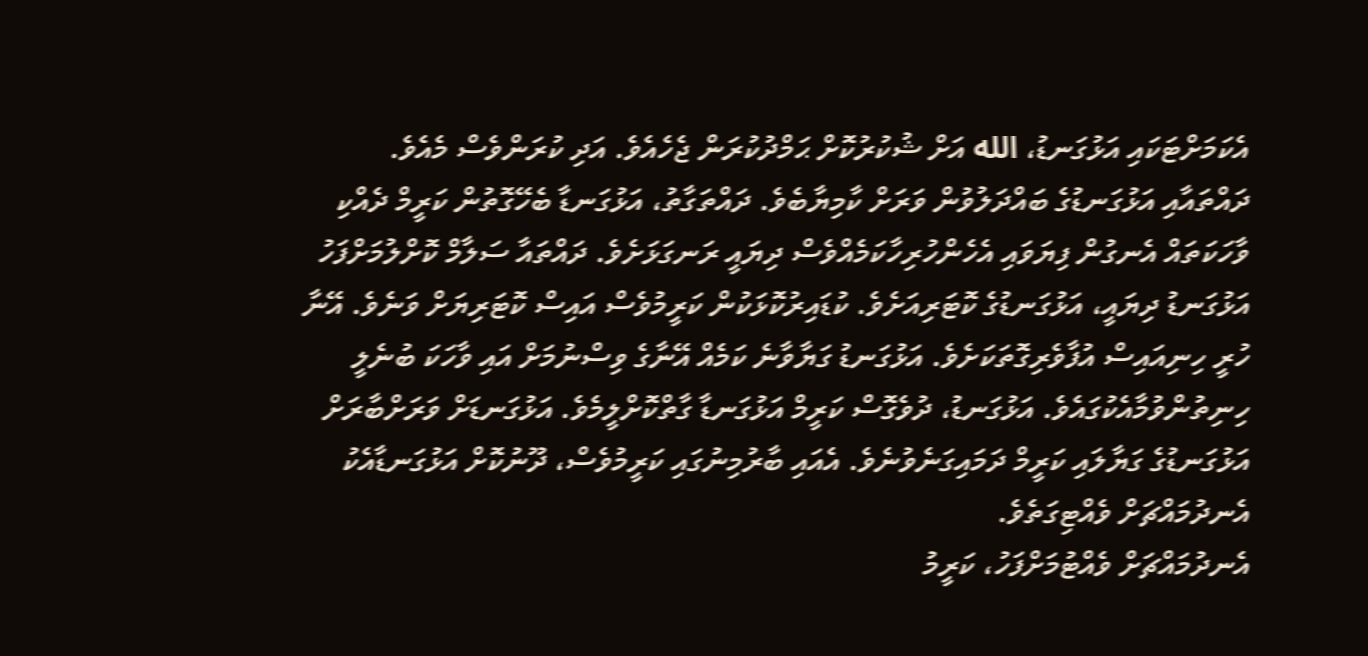އެކަމަށްޓަކައި އަޅުގަނޑު، الله އަށް ޝުކުރުކޮށް ޙަމްދުކުރަން ޖެހެއެވެ. އަދި ކުރަންވެސް މެއެވެ.
ދައްތައާއި އަޅުގަނޑުގެ ބައްދަލުވުން ވަރަށް ކާމިޔާބެވެ. ދައްތަގާތު، އަޅުގަނޑާ ބެހޭގޮތުން ކަރީމް ދެއްކި ވާހަކަތައް އެނގުން ފިޔަވައި އެހެންހުރިހާކަމެއްވެސް ދިޔައީ ރަނގަޅަށެވެ. ދައްތައާ ސަލާމް ކޮށްލުމަށްފަހު އަޅުގަނޑު ދިޔައީ، އަޅުގަނޑުގެ ކޮޓަރިއަށެވެ. ކުޑައިރުކޮޅަކުން ކަރީމުވެސް އައިސް ކޮޓަރިޔަށް ވަނެވެ. އޭނާ ހުރީ ހިނިއައިސް އުފާވެރިގޮތަކަށެވެ. އަޅުގަނޑު ގަޔާވާނެ ކަމެއް އޭނާގެ ވިސްނުމަށް އައި ވާހަކަ ބުނެލީ ހިނިތުންވުމާއެކުގައެވެ. އަޅުގަނޑު، ދުވެގޮސް ކަރީމް އަޅުގަނޑާ ގާތްކޮށްލީމެވެ. އަޅުގަނޑަށް ވަރަށްބާރަށް އަޅުގަނޑުގެ ގަޔާލައި ކަރީމް ދަމައިގަނެވުނެވެ. އެއައި ބާރުމިނުގައި ކަރީމުވެސް، ދޫނުކޮށް އަޅުގަނޑާއެކު އެނދުމައްޗަށް ވެއްޓިގަތެވެ.
އެނދުމައްޗަށް ވެއްޓުމަށްފަހު، ކަރީމު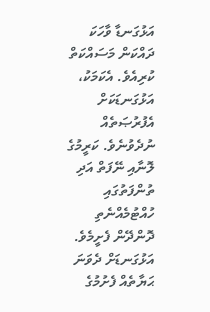އަޅުގަނޑާ ވާހަކަ ދައްކަން މަސައްކަތް ކުރިއެވެ. އެކަމަކު، އަޅުގަނޑަކަށް އެފުރުޞަތެއް ނުދެވުނެވެ. ކަރީމުގެ ލޮނާއި ނޭފަތް އަދި ތުންފަތުގައި ހުއްޓުމެއްނެތި ދޮންދޭން ފެށީމެވެ. އަޅުގަނޑަށް ދެވަނަ ޙަޔާތެއް ފެށުމުގެ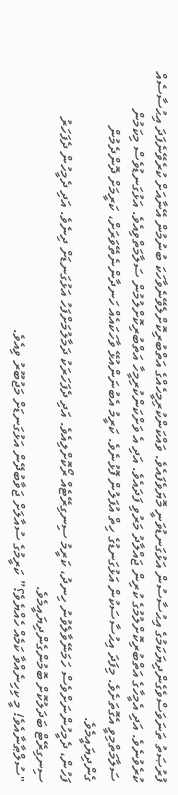ފުރުޞަތު ތަނަވަސްވެގެންދިޔަކަމުގެ އިޙުސާސުން އަޅުގަނޑުވަނީ މޮޔަވެފައެވެ. ވައްކަންކުރިމީހެއްގެ އަތްބުރިކޮށްލެވޭނެވާހަކަ ބުނުމުން އޭނާއަށް ކުރެވޭނެފަދަ އިޙުސާސެއް ކުރެވުނެވެ. އަދި އެމީހާގެ އަތްބުރިކޮށްލުމުގެ ކުރިން ޖައްލާދު މަރުވި ފަދައެވެ. އަދި އެ ވަށްކަންކުރިމީހާ އަތްބުރިކޮށްލުމުން ސަލާމަތްވިއެވެ. އަޅުގަނޑުވެސް މިކަމުން ސަލާމަތްމިވީ އެގޮތަށެވެ. މިފަދަ އިޙުސާސަކުން އަޅުގަނޑުގެ ހިތް އުފަލުން ފޮޅުނެވެ. ކަރީމު އެބުނަންއުޅޭ ވާހަކައެއް ހަނދާންނެތޭވަރަށް، ކަރީމަށް ދޮންދެމުން ގެންދިޔައީމެވެ.
ފަހުން، ދެމީހުންނަށްވެސް ހަމަނޭވާލެވުނު ހިނދު، ކަރީމު ސިނގިރޭޓެއް ރޯކޮށްލިއެވެ. އަދި ދެފަހަރަކު ދަމާލުމަށްފަހު އަޅުގަނޑަށް ދިނެވެ. އަދި ދެމީހުން ދެފަހަރު ސިނގިރޭޓް ބަދަލުކޮށް ބޮމުންގެންދިޔައީމެވެ.
"ސުލްޠާނާއެވެ! މީ ކިހިނެއްވާ ކަމެއް ހެއްޔެވެ؟” ކަރީމުގެ ސުއާލަށް ޖަވާބުދޭން އަޅުގަނޑަށް މަޖުބޫރު ވިއެވެ.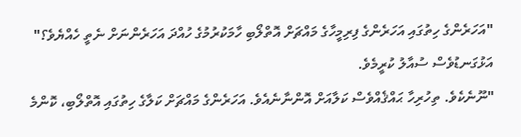"އަހަރެންގެ ހިތުގައި އަހަރެންގެ ފިރިމީހާގެ މައްޗަށް އޮތްލޯބި ހާމަކުރުމުގެ ހުއްދަ އަހަރެންނަށް ނެތީ ހެއްޔެވެ؟" އަޅުގަނޑުވެސް ސުއާލު ކުރީމެވެ.
"ނޫނެކެވެ. ތިހުރިހާ ޙައްޤެއްވެސް ކަލާއަށް އޮންނާނެއެވެ. އަހަރެންގެ މައްޗަށް ކަލާގެ ހިތުގައި އޮތްލޯބި، ކޮންމެ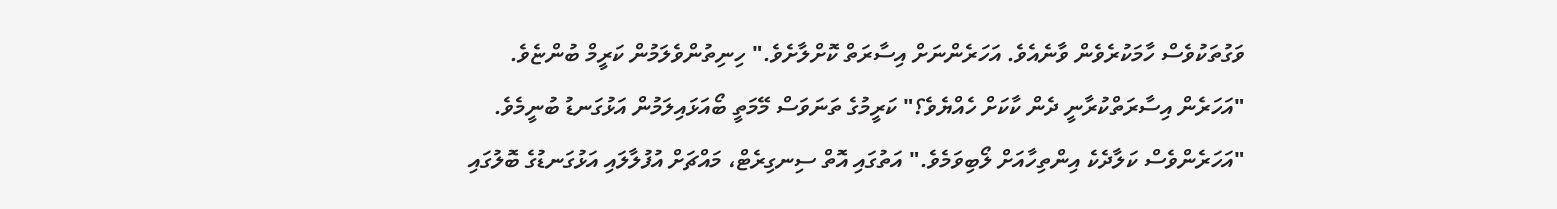ވަގުތަކުވެސް ހާމަކުރެވެން ވާނެއެވެ. އަހަރެންނަށް އިސާރަތް ކޮށްލާށެވެ." ހިނިތުންވެލަމުން ކަރީމް ބުންޏެވެ.
"އަހަރެން އިސާރަތްކުރާނީ ދެން ކާކަށް ހެއްޔެވެ؟" ކަރީމުގެ ތަނަވަސް މޭމަތީ ބޯއަޅައިލަމުން އަޅުގަނޑު ބުނީމެވެ.
"އަހަރެންވެސް ކަލާދެކެ އިންތިހާއަށް ލޯބިވަމެވެ." އަތުގައި އޮތް ސިނގިރެޓް، މައްޗަށް އުފުލާލައި އަޅުގަނޑުގެ ބޮލުގައި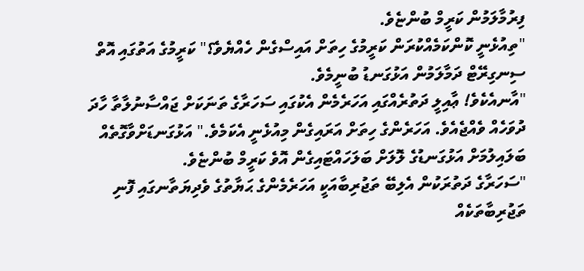ފިރުމާލަމުން ކަރީމް ބުންޏެވެ.
"ތިއުޅެނީ ކޮންކަމެއްކުރަން ކަރީމުގެ ހިތަށް އައިސްގެން ހެއްޔެވެ؟" ކަރީމުގެ އަތުގައި އޮތް ސިނގިރޭޓް ދަމާލަމުން އަޅުގަނޑު ބުނީމެވެ.
"އާނއެކެވެ! ޢާއިލީ ދަތުރެއްގައި އަހަރެމެން އެކުގައި ސަހަރާގެ ތަނަކަށް ޖައްސާނުލާތާ ހާދަ ދުވަހެއް ވެއްޖެއެވެ. އަހަރެންގެ ހިތަށް އަރައިގެން މިއުޅެނީ އެކަމެވެ." އަޅުގަނޑަށްވާގޮތެއް ބަލައިލުމަށް އަޅުގަނޑުގެ ލޮލަށް ބަލަހައްޓައިގެން އޮވެ ކަރީމް ބުންޏެވެ.
"ސަހަރާގެ ދަތުރަކުން އެލިބޭ ތަޖުރިބާއަކީ އަހަރެމެންގެ ޙަޔާތުގެ ވެދިޔަތާނގައި ފޮނި ތަޖުރިބާތަކެއް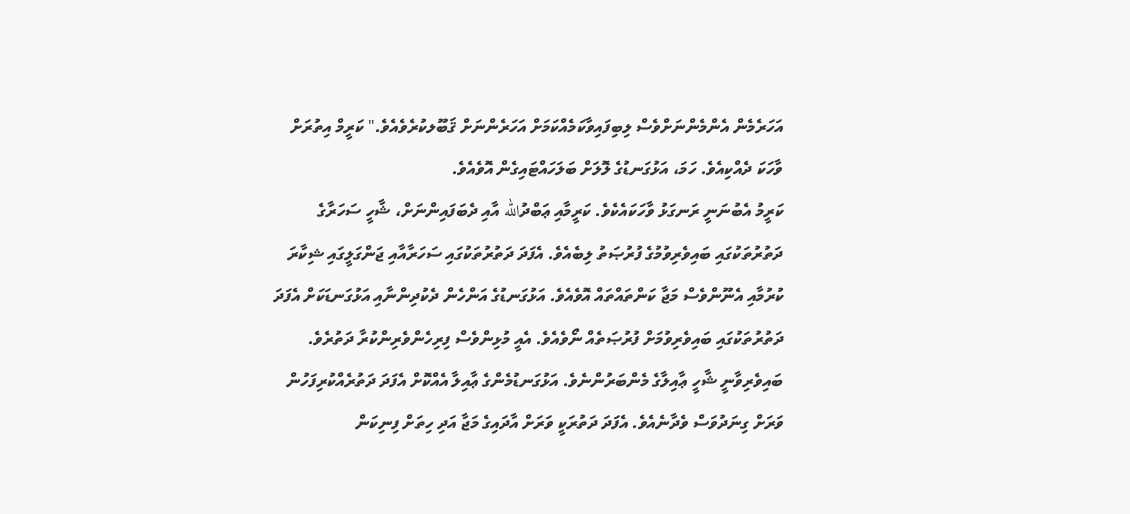އަހަރެމެން އެންމެންނަށްވެސް ލިބިފައިވާކަމެއްކަމަށް އަހަރެންނަށް ޤަބޫލކުރެވެއެވެ." ކަރީމް އިތުރަށް ވާހަކަ ދެއްކިއެވެ. ހަމަ، އަޅުގަނޑުގެ ލޮލަށް ބަލަހައްޓައިގެން އޮވެއެވެ.
ކަރީމު އެބުނަނީ ރަނގަޅު ވާހަކައެކެވެ. ކަރީމާއި ޢަބްދުالله އާއި ދެބަފައިންނަށް، ޝާހީ ސަހަރާގެ ދަތުރުތަކުގައި ބައިވެރިވުމުގެ ފުރުޞަތު ލިބެއެވެ. އެފަދަ ދަތުރުތަކުގައި ސަހަރާއާއި ޖަންގަލީގައި ޝިކާރަ ކުރުމާއި އެނޫންވެސް މަޖާ ކަންތައްތައް އޮވެއެވެ. އަޅުގަނޑުގެ އަންހެން ދެކުދިންނާއި އަޅުގަނޑަކަށް އެފަދަ ދަތުރުތަކުގައި ބައިވެރިވުމަށް ފުރުޞަތެއް ނޯވެއެވެ. އެއީ މުޅިންވެސް ފިރިހެންވެރިންކުރާ ދަތުރެވެ. ބައިވެރިވާނީ ޝާހީ ޢާއިލާގެ މެންބަރުންނެވެ. އަޅުގަނޑުމެންގެ ޢާއިލާ އެއްކޮށް އެފަދަ ދަތުރެއްކުރިފަހުން ވަރަށް ގިނަދުވަސް ވެދާނެއެވެ. އެފަދަ ދަތުރަކީ ވަރަށް އާދައިގެ މަޖާ އަދި ހިތަށް ފިނިކަން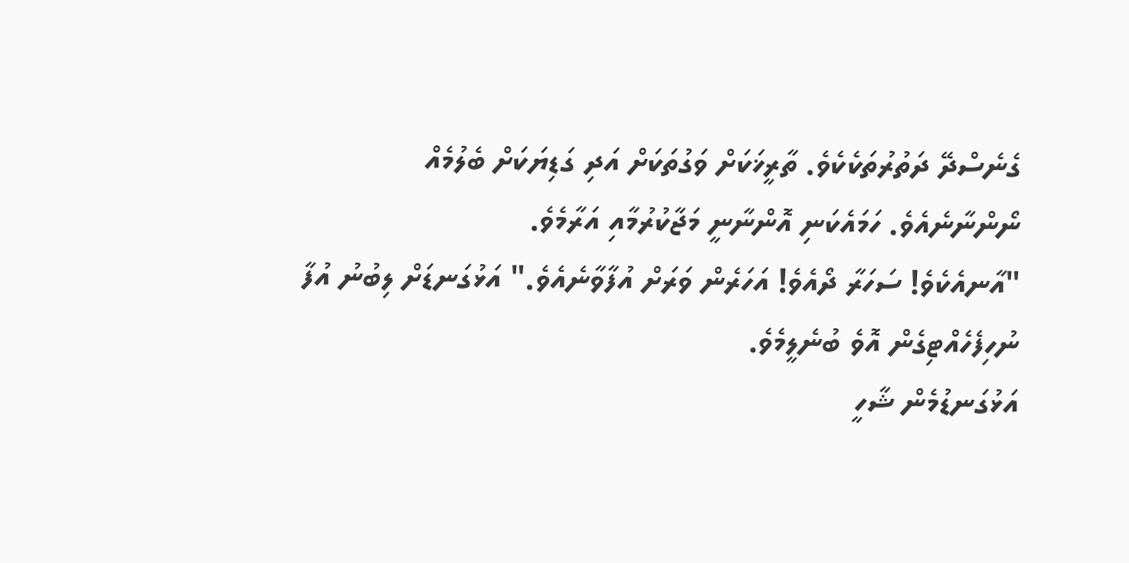ގެނެސްދޭ ދަތުރުތަކެކެވެ. ތާރީޚަކަށް ވަގުތަކަށް އަދި ގަޑިޔަކަށް ބެލުމެއް ނޯންނާނެއެވެ. ހަމައެކަނި އޮންނާނީ މަޖާކުރުމާއި އަރާމެވެ.
"އާނއެކެވެ! ސަހަރާ ދޯއެވެ! އަހަރެން ވަރަށް އުފާވާނެއެވެ." އަޅުގަނޑަށް ލިބުނު އުފާ ނުހިފެހެއްޓިގެން އޮވެ ބުނެލީމެވެ.
އަޅުގަނޑުމެން ޝާހީ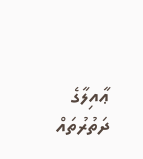ޢާއިލާގެ ދަތުރުތައް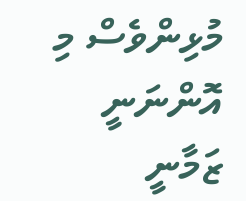މުޅިންވެސް މި އޮންނަނީ ޒަމާނީ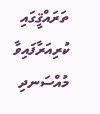ތަރައްޤީގައި ކުރިއަރާފައިވާ މުއްސަނދި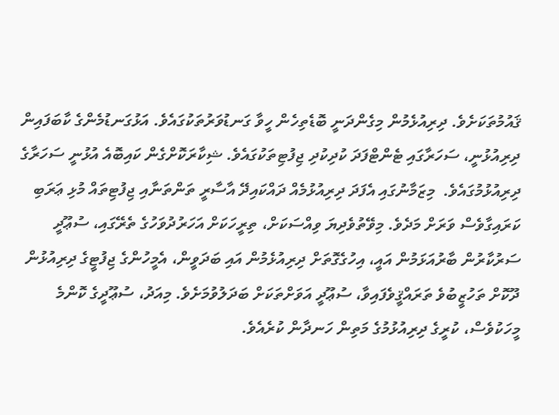ޤައުމުތަކަށެވެ. ދިރިއުޅެމުން މިގެންދަނީ ބޮޑެތިހެން ހީވާ ގަނޑުވަރުތަކުގައެވެ. އަޅުގަނޑުމެންގެ ކާބަފައިން ދިރިއުޅުނީ، ސަހަރާގައި ޓެންޓްފަދަ ކުދިކުދި ޖިފުޓިތަކުގައެވެ. ޝިކާރަކޮށްގެން ކައިބޮއެ އުޅުނީ ސަހަރާގެ ދިރިއުޅުމުގައެވެ.  މިޒަމާނުގައި އެފަދަ ދިރިއުޅުމެއް ދައްކައިދޭ އާސާރީ ތަންތަނާއި ޖިފުޓިތައް މުޅި ޢަރަބި ކަރައިގާވެސް ވަރަށް މަދެވެ. މިވޭތުވެދިޔަ ވިއްސަކަށް، ތިރީހަކަށް އަހަރުދުވަހުގެ ތެރޭގައި، ސުޢޫދީ ސަރުކާރުން ބާރުއަޅަމުން އައީ، އިހުގެގޮތަށް ދިރިއުޅެމުން އައި ބަދަވީން، އެމީހުންގެ ޖިފުޓީގެ ދިރިއުޅުން ދޫކޮށް ތަހުޒީބުވެ ތަރައްޤީވެފައިވާ، ސުޢޫދީ އަވަށްތަކަށް ބަދަލުވުމަށެވެ. މިއަދު، ސުޢޫދީގެ ކޮންމެ މީހަކުވެސް، ކުރީގެ ދިރިއުޅުމުގެ މަތިން ހަނދާން ކުރެއެވެ.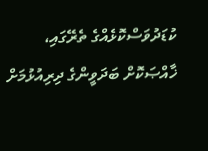ކުޑަދުވަސްކޮޅެއްގެ ތެރޭގައި، ޚާއްޞަކޮށް ބަދަވީންގެ ދިރިއުޅުމަށް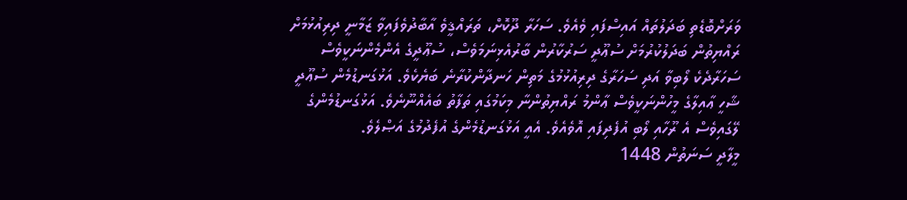ވަރަށްބޮޑެތި ބަދަލުތައް އައިސްފައި ވެއެވެ. ސަހަރާ ދޫކޮށް، ތަރައްޤީވެ އާބާދުވެފައިވާ ޒަމާނީ ދިރިއުޅުމަށް ރައްޔިތުން ބަދަލުކުރުމަށް ސުޢޫދީ ސަރުކާރުން ބާރުއެޅިނަމަވެސް، ސުޢޫދީގެ އެންމެންނަކީވެސް ސަހަރާދެކެ ލޯބިވާ އަދި ސަހަރާގެ ދިރިއުޅުމުގެ މަތިން ހަނދާންކުރާނެ ބަޔެކެވެ. އަޅުގަނޑުމެން ސުޢޫދީ ޝާހީ ޢާއިލާގެ މީހުންނަކީވެސް ޢާންމު ރައްޔިތުންނާ މިކަމުގައި ތަފާތު ބައެއްނޫނެވެ. އަޅުގަނޑުމެންގެ ލޭގައިވެސް އެ ރޫހާއި ލޯބި އުފެދިފައި އޮވެއެވެ. އެއީ އަޅުގަނޑުމެންގެ އުފެދުމުގެ އަޞްލެވެ.
މީލާދީ ސަނަތުން 1448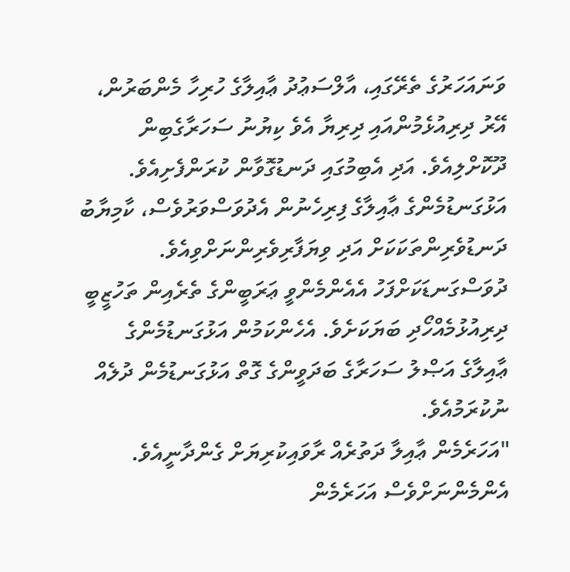ވަނައަހަރުގެ ތެރޭގައި، އާލްސަޢުދު ޢާއިލާގެ ހުރިހާ މެންބަރުން، އޭރު ދިރިއުޅެމުންއައި ދިރިޔާ އެވެ ކިޔުނު ސަހަރާގެބިން ދޫކޮށްލިއެވެ. އަދި އެބިމުގައި ދަނޑުގޮވާން ކުރަންފެށިއެވެ. އަޅުގަނޑުމެންގެ ޢާއިލާގެ ފިރިހެނުން އެދުވަސްވަރުވެސް، ކާމިޔާބު ދަނޑުވެރިންތަކަކަށް އަދި ވިޔަފާރިވެރިންނަށްވިއެވެ. ދުވަސްގަނޑަކަށްފަހު އެއެންމެންވީ ޢަރަބީންގެ ތެރެއިން ތަހުޒީބީ ދިރިއުޅުމެއްހޯދި ބަޔަކަށެވެ. އެހެންކަމުން އަޅުގަނޑުމެންގެ ޢާއިލާގެ އަޞްލު ސަހަރާގެ ބަދަވީންގެ ގޮތް އަޅުގަނޑުމެން ދުލެއް ނުކުރަމުއެވެ.
"އަހަރެމެން ޢާއިލާ ދަތުރެއް ރާވައިކުރިޔަށް ގެންދާނީއެވެ. އެންމެންނަށްވެސް އަހަރެމެން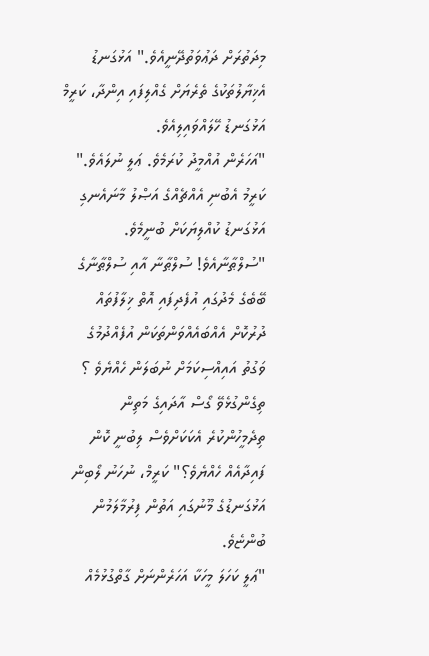މިދަތުރަށް ދަޢުވަތުދޭނީއެވެ." އަޅުގަނޑު އެޚިޔާލުތަކުގެ ތެރެޔަށް ގެއްލިފައި އިންދާ، ކަރީމް އަޅުގަނޑު ހޭލައްވައިލިއެވެ.
"އަހަރެން އުއްމީދު ކުރަމެވެ. ޢަލީ ނުލައެވެ." ކަރީމު އެބުނި އެއްޗެއްގެ އަޞްލު މާނައެނގި އަޅުގަނޑު ކުއްލިޔަކަށް ބުނީމެވެ.
"ސުލްޠާނާއެވެ! ސުލްޠާނާ އާއި ސުލްޠާނާގެ ބޭބެގެ މެދުގައި އުފެދިފައި އޮތް ޚިލާފުތައް ދުރުކޮށް އެއްބައެއްވަންތަކަން އުފެއްދުމުގެ ވަގުތު އައިއްސިކަމަށް ނުބަލަން ހެއްޔެވެ ؟ ތިގެންގުޅެވޭ ގޯސް އާދައިގެ މަތިން ތިދެމީހުންކުރެ އެކަކަށްވެސް ލިބުނީ ކޮން ފައިދާއެއް ހެއްޔެވެ؟" ކަރީމް، ނުހަނު ލޯބިން އަޅުގަނޑުގެ މޫނުގައި އަތުން ފިރުމާލަމުން ބުންޏެވެ.
"ޢަލީ ކަހަލަ މީހަކާ އަހަރެންނަށް ގާތްގުޅުމެއް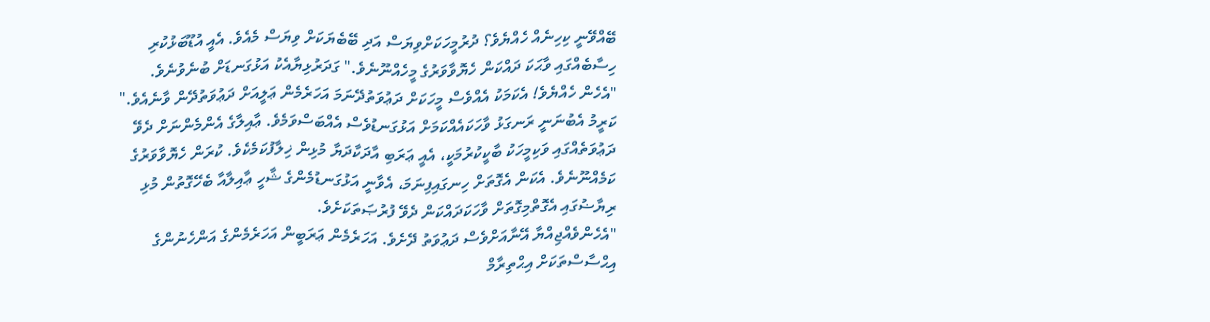ބޭއްވޭނީ ކިހިނެއް ހެއްޔެވެ؟ ދުރުމީހަކަށްވިޔަސް އަދި ބޭބެޔަކަށް ވިޔަސް މެއެވެ. އެއީ އުޑޫބަޅުކުރި ހިސާބެއްގައި ވާޙަކަ ދައްކަން ހެޔޮވާވަރުގެ މީހެއްނޫނެވެ." ގަދަރުޅިޔާއެކު އަޅުގަނޑަށް ބުނެވުނެވެ.
"އެހެން ހެއްޔެވެ! އެކަމަކު އެއްވެސް މީހަކަށް ދަޢުވަތުދޭނަމަ އަހަރެމެން ޢަލީއަށް ދަޢުވަތުދޭން ވާނެއެވެ."
ކަރީމު އެބުނަނީ ރަނގަޅު ވާހަކައެއްކަމަށް އަޅުގަނޑުވެސް އެއްބަސްވަމެވެ. ޢާއިލާގެ އެންމެންނަށް ދެވޭ ދަޢުވަތެއްގައި ވަކިމީހަކު ބާކީކުރުމަކީ، އެއީ ޢަރަބި އާދަކާދަޔާ މުޅިން ޚިލާފުކަމެކެވެ. ކުރަން ހެޔޮވާވަރުގެ ކަމެއްނޫނެވެ. އެކަން އެގޮތަށް ހިނގައިފިނަމަ، އެވާނީ އަޅުގަނޑުމެންގެ ޝާހީ ޢާއިލާއާ ބެހޭގޮތުން މުޅި ރިޔާޟުގައި އެގޮތްމިގޮތަށް ވާހަކަދައްކަން ދެވޭ ފުރުޞަތަކަށެވެ.
"އެހެންވެއްޖިއްޔާ އޭނާއަށްވެސް ދަޢުވަތު ދޭށެވެ. އަހަރެމެން ޢަރަބީން އަހަރެމެންގެ އަންހެނުންގެ އިޙްސާސްތަކަށް އިޙްތިރާމް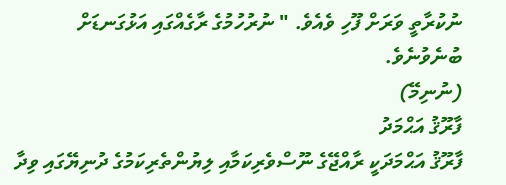ނުކުރާތީ ވަރަށް ފޫހި ވެއެވެ. " ނުރުހުމުގެ ރާގެއްގައި އަޅުގަނޑަށް ބުނެވުނެވެ.
(ނުނިމޭ)
ފާރޫޤު އަޙްމަދު
ފާރޫޤު އަޙްމަދަކީ ރާއްޖޭގެ ނޫސްވެރިކަމާއި ލިޔުންތެރިކަމުގެ ދުނިޔޭގައި ވިދާ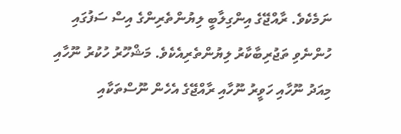ނަމެކެވެ. ރާއްޖޭގެ އިންގިލާބީ ލިޔުންތެރިންގެ އިސް ސަފުގައި ހުންނެވި ތަޖުރިބާކާރު ލިޔުންތެރިއެކެވެ. މަޝްހޫރު ހުކުރު ނޫހާއި މިއަދު ނޫހާއި ހަވީރު ނޫހާއި ރާއްޖޭގެ އެހެން ނޫސްތަކާއި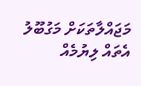މަޖައްލާތަކަށް މަގުބޫލު އެތައް ލިޔުމެއް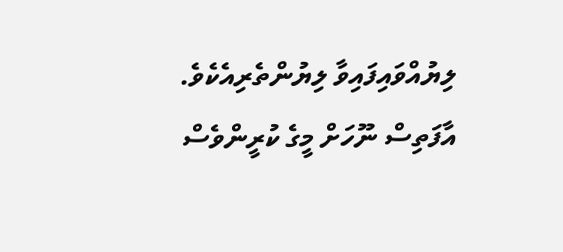ލިޔުއްވައިފައިވާ ލިޔުންތެރިއެކެވެ. އާފަތިސް ނޫހަށް މީގެ ކުރީންވެސް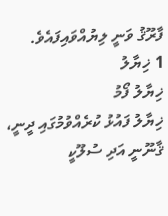ފާރޫޤު ވަނީ ލިޔުއްވައިފައެވެ.
1 ޚިޔާލު
ޚިޔާލު ފޯމު
ޚިޔާލު ފައުޅު ކުރެއްވުމުގައި ދީނީ، ޤާނޫނީ އަދި ސުލޫކީ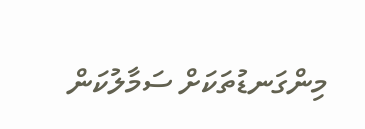މިންގަނޑުތަކަށް ސަމާލުކަން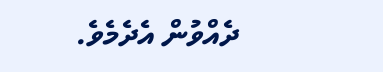ދެއްވުން އެދެމެވެ.